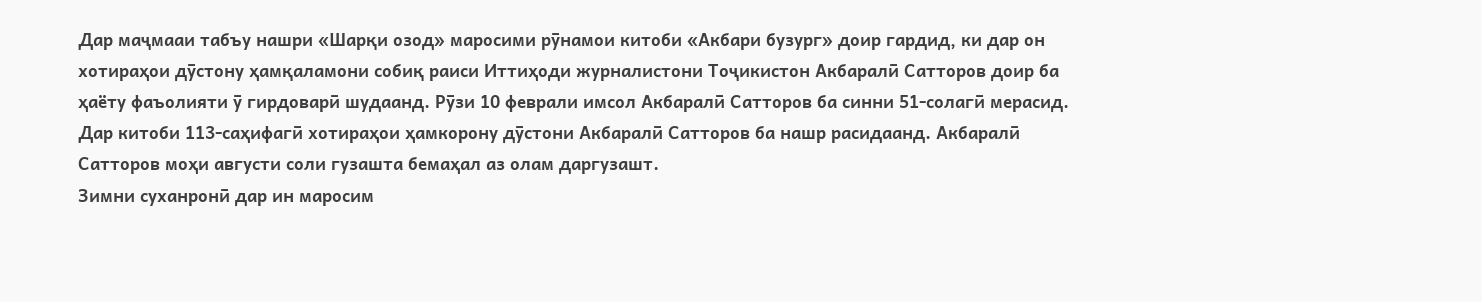Дар маҷмааи табъу нашри «Шарқи озод» маросими рӯнамои китоби «Акбари бузург» доир гардид, ки дар он хотираҳои дӯстону ҳамқаламони собиқ раиси Иттиҳоди журналистони Тоҷикистон Акбаралӣ Сатторов доир ба ҳаёту фаъолияти ӯ гирдоварӣ шудаанд. Рӯзи 10 феврали имсол Акбаралӣ Сатторов ба синни 51-солагӣ мерасид.
Дар китоби 113-саҳифагӣ хотираҳои ҳамкорону дӯстони Акбаралӣ Сатторов ба нашр расидаанд. Акбаралӣ Сатторов моҳи августи соли гузашта бемаҳал аз олам даргузашт.
Зимни суханронӣ дар ин маросим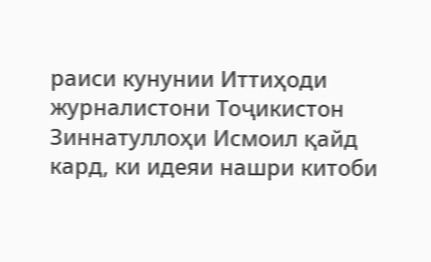раиси кунунии Иттиҳоди журналистони Тоҷикистон Зиннатуллоҳи Исмоил қайд кард, ки идеяи нашри китоби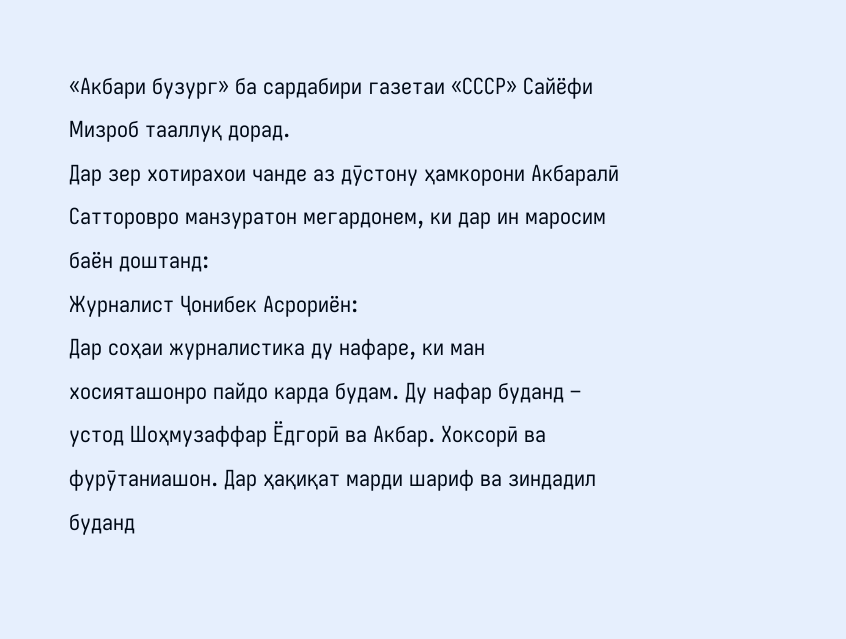«Акбари бузург» ба сардабири газетаи «СССР» Сайёфи Мизроб тааллуқ дорад.
Дар зер хотирахои чанде аз дӯстону ҳамкорони Акбаралӣ Сатторовро манзуратон мегардонем, ки дар ин маросим баён доштанд:
Журналист Ҷонибек Асрориён:
Дар соҳаи журналистика ду нафаре, ки ман хосияташонро пайдо карда будам. Ду нафар буданд – устод Шоҳмузаффар Ёдгорӣ ва Акбар. Хоксорӣ ва фурӯтаниашон. Дар ҳақиқат марди шариф ва зиндадил буданд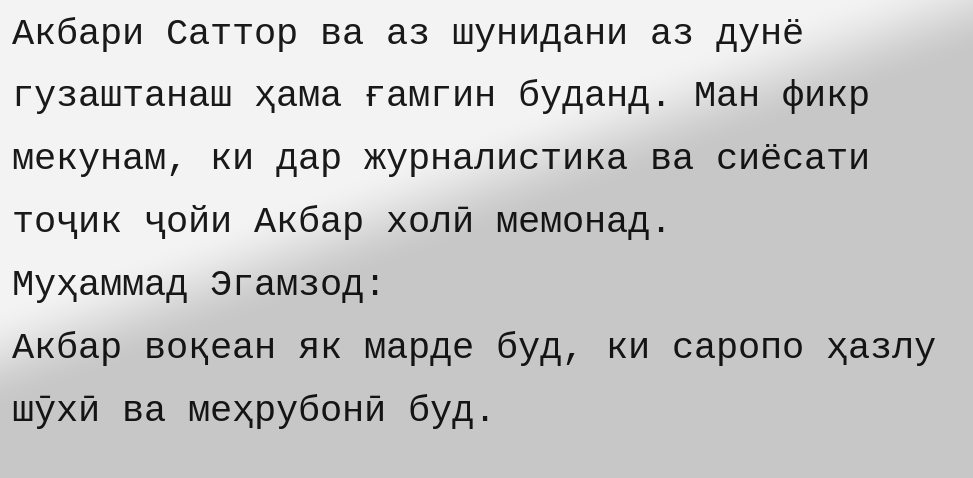Акбари Саттор ва аз шунидани аз дунё гузаштанаш ҳама ғамгин буданд. Ман фикр мекунам, ки дар журналистика ва сиёсати тоҷик ҷойи Акбар холӣ мемонад.
Муҳаммад Эгамзод:
Акбар воқеан як марде буд, ки саропо ҳазлу шӯхӣ ва меҳрубонӣ буд.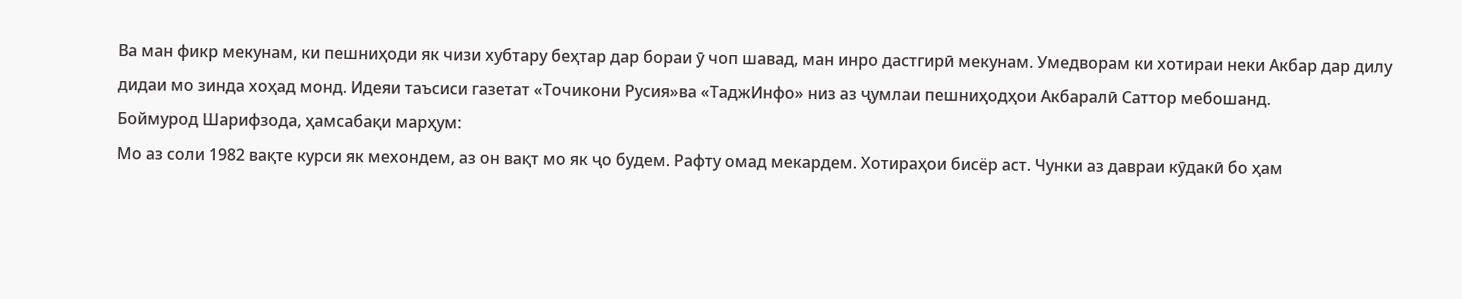Ва ман фикр мекунам, ки пешниҳоди як чизи хубтару беҳтар дар бораи ӯ чоп шавад, ман инро дастгирӣ мекунам. Умедворам ки хотираи неки Акбар дар дилу дидаи мо зинда хоҳад монд. Идеяи таъсиси газетат «Точикони Русия»ва «ТаджИнфо» низ аз ҷумлаи пешниҳодҳои Акбаралӣ Саттор мебошанд.
Боймурод Шарифзода, ҳамсабақи марҳум:
Мо аз соли 1982 вақте курси як мехондем, аз он вақт мо як ҷо будем. Рафту омад мекардем. Хотираҳои бисёр аст. Чунки аз давраи кӯдакӣ бо ҳам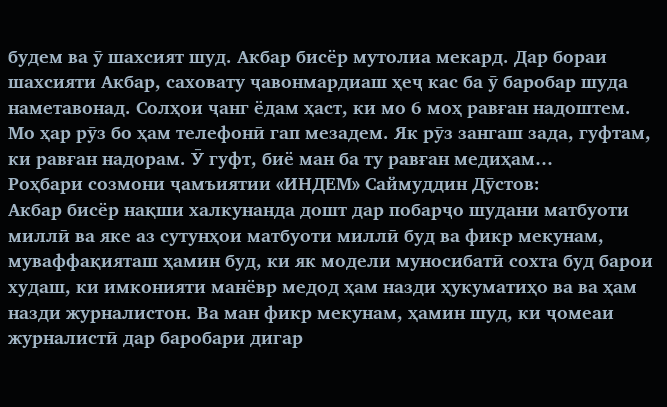будем ва ӯ шахсият шуд. Акбар бисёр мутолиа мекард. Дар бораи шахсияти Акбар, саховату ҷавонмардиаш ҳеҷ кас ба ӯ баробар шуда наметавонад. Солҳои ҷанг ёдам ҳаст, ки мо 6 моҳ равған надоштем. Мо ҳар рӯз бо ҳам телефонӣ гап мезадем. Як рӯз зангаш зада, гуфтам, ки равған надорам. Ӯ гуфт, биё ман ба ту равған медиҳам…
Роҳбари созмони ҷамъиятии «ИНДЕМ» Саймуддин Дӯстов:
Акбар бисёр нақши халкунанда дошт дар побарҷо шудани матбуоти миллӣ ва яке аз сутунҳои матбуоти миллӣ буд ва фикр мекунам, муваффақияташ ҳамин буд, ки як модели муносибатӣ сохта буд барои худаш, ки имконияти манёвр медод ҳам назди ҳукуматиҳо ва ва ҳам назди журналистон. Ва ман фикр мекунам, ҳамин шуд, ки ҷомеаи журналистӣ дар баробари дигар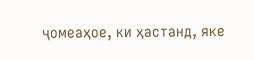ҷомеаҳое, ки ҳастанд, яке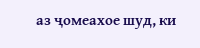аз ҷомеахое шуд, ки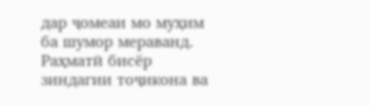дар ҷомеаи мо муҳим ба шумор мераванд. Раҳматӣ бисёр зиндагии тоҷикона ва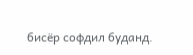бисёр софдил буданд.